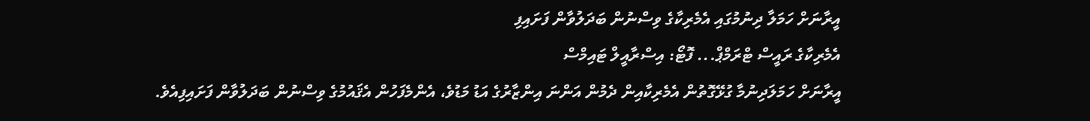އީރާނަށް ހަމަލާ ދިނުމުގައި އެމެރިކާގެ ވިސްނުން ބަދަލުވާން ފަށައިފި
އެމެރިކާގެ ރައީސް ޓްރަމްޕް... ފޮޓޯ: އިސްރާއީލް ޓައިމްސް
އީރާނަށް ހަމަލަދިނުމާ ގުޅޭގޮތުން އެމެރިކާއިން ދެމުން އަންނަ އިންޒާރުގެ އަޑު މަޑުވެ، އެންމެފަހުން އެޤައުމުގެ ވިސްނުން ބަދަލުވާން ފަށައިފިއެވެ.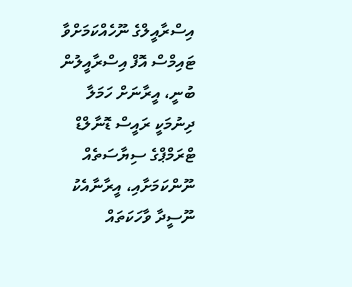އިސްރާއީލްގެ ނޫހެއްކަމަށްވާ ޓައިމްސް އޮފް އިސްރާއީލުން ބުނީ، އީރާނަށް ހަމަލާ ދިނުމަކީ ރައީސް ޑޮނާލްޑް ޓްރަމްޕްގެ ސިޔާސަތެއް ނޫންކަމަށާއި، އީރާނާއެކު ނޫސީދާ ވާހަކަތައް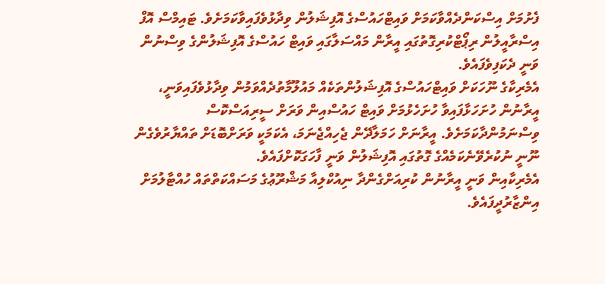ފެށުމަށް އިސްކަންދެއްވާކަމަށް ވައިޓްހައުސްގެ އޮފިޝަލުން ވިދާޅުވެފައިވާކަމަށެވެ. ޓައިމްސް އޮފް އިސްރާއީލުން ރިޕޯޓްކުރިގޮތުގައި އީރާން މައްސަލާގައި ވައިޓް ހައުސްގެ އޮފިޝަލުންގެ ވިސްނުން ވަނީ ދެކަފިވެފައެވެ.
އެމެރިކާގެ ނޫހަކަށް ވައިޓްހައުސްގެ އޮފިޝަލުންތަކެއް މައުލޫމާތުދެއްވަމުން ވިދާޅުވެފައިވަނީ، އީރާނުން ހުށަހަޅާފައިވާ ހުށަހެޅުމަށް ވައިޓް ހައުސްއިން ވަރަށް ސީރިއަސްކޮސް ވިސްނަމުންދާކަމަށެވެ. އީރާނަށް ހަމަލާދޭން ޖެހިއްޖެނަމަ، އެކަމަކީ ވަރަށްބޮޑަށް ތައްޔާރުވެގެން ނޫނީ ނުކުރެވޭނެކަމެއްގެ ގޮތުގައި އޮފިޝަލުން ވަނީ ފާހަގަކޮށްފައެވެ.
އެމެރިކާއިން ވަނީ އީރާނުން ކުރިއަށްގެންދާ ނިއުކްލިއާ މަޝްރޫޢުގެ މަސައްކަތްތައް ހުއްޓާލުމަށް އިންޒާރުދީފައެވެ.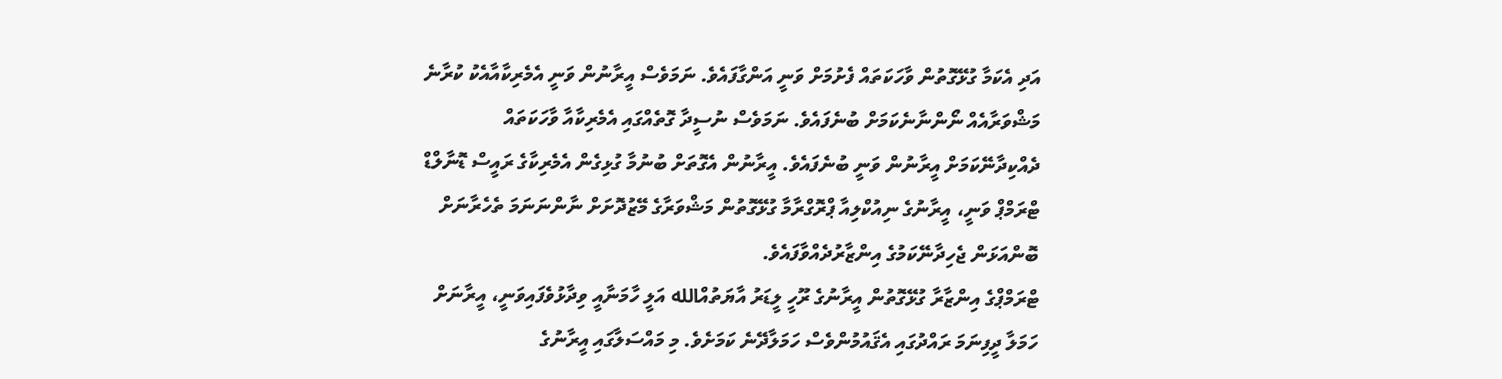އަދި އެކަމާ ގުޅޭގޮތުން ވާހަކަތައް ފެށުމަށް ވަނީ އަންގާފައެވެ. ނަމަވެސް އީރާނުން ވަނީ އެމެރިކާއާއެކު ކުރާނެ މަޝްވަރާއެއް ނޯންނާނެކަމަށް ބުނެފައެވެ. ނަމަވެސް ނުސީދާ ގޮތެއްގައި އެމެރިކާއާ ވާހަކަތައް ދެއްކިދާނޭކަމަށް އީރާނުން ވަނީ ބުނެފައެވެ. އީރާނުން އެގޮތަށް ބުނުމާ ގުޅިގެން އެމެރިކާގެ ރައީސް ޑޮނާލްޑް ޓްރަމްޕް ވަނީ، އީރާނުގެ ނިއުކްލިއާ ޕްރޮގްރާމާ ގުޅޭގޮތުން މަޝްވަރާގެ މޭޒުދޮށަށް ނާންނަނަމަ ތެހެރާނަށް ބޮންއަޅަން ޖެހިދާނޭކަމުގެ އިންޒާރުދެއްވާފައެވެ.
ޓްރަމްޕްގެ އިންޒާރާ ގުޅޭގޮތުން އީރާނުގެ ރޫހީ ލީޑަރު އާޔަތުއްالله އަލީ ހާމަނާއީ ވިދާޅުވެފައިވަނީ، އީރާނަށް ހަމަލާ ދީފިނަމަ ރައްދުގައި އެޤައުމުންވެސް ހަމަލާދޭނެ ކަމަށެވެ. މި މައްސަލާގައި އީރާނުގެ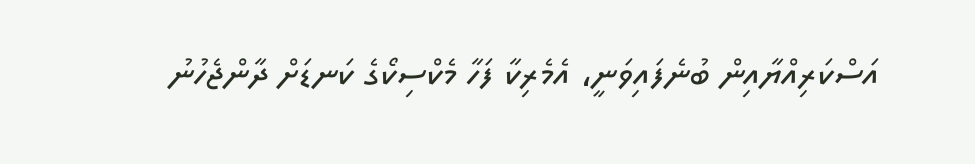އަސްކަރިއްޔާއިން ބުނެފައިވަނީ، އެމެރިކާ ފަހާ މެކްސިކޯގެ ކަނޑަށް ދާންޖެހުނު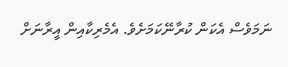ނަމަވެސް އެކަން ކުރާނޭކަމަށެވެ. އެމެރިކާއިން އީރާނަށް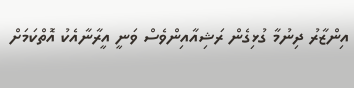އިންޒާރު ދިނުމާ ގުޅިގެން ރަޝިއާއިންވެސް ވަނީ އީރާނާއެކު އޮތްކަމަށް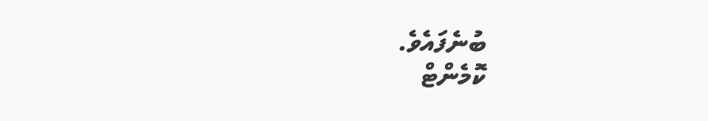ބުނެފައެވެ.
ކޮމެންޓް